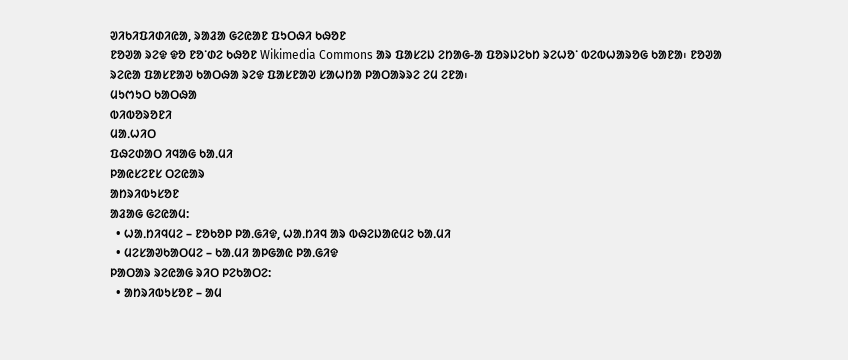ᱣᱤᱠᱤᱯᱤᱰᱤᱭᱟ, ᱨᱟᱲᱟ ᱜᱮᱭᱟᱱ ᱯᱩᱛᱷᱤ ᱠᱷᱚᱱ
ᱱᱚᱣᱟ ᱨᱮᱫ ᱫᱚ ᱱᱚᱸᱰᱮ ᱠᱷᱚᱱ Wikimedia Commons ᱟᱨ ᱯᱟᱥᱮᱡ ᱮᱴᱟᱜ-ᱟ ᱯᱚᱨᱡᱮᱠᱴ ᱨᱮᱦᱚᱸ ᱵᱮᱵᱦᱟᱨᱚᱜ ᱠᱟᱱᱟ᱾ ᱱᱚᱣᱟ ᱨᱮᱭᱟ ᱯᱟᱥᱱᱟᱣ ᱠᱟᱛᱷᱟ ᱨᱮᱫ ᱯᱟᱥᱱᱟᱣ ᱥᱟᱦᱴᱟ ᱞᱟᱛᱟᱨᱨᱮ ᱮᱢ ᱮᱱᱟ᱾
ᱢᱩᱬᱩᱛ ᱠᱟᱛᱷᱟ
ᱵᱤᱵᱚᱨᱚᱱᱤ
ᱢᱟᱹᱦᱤᱛ
ᱯᱷᱮᱰᱟᱛ ᱤᱧᱟᱜ ᱠᱟᱹᱢᱤ
ᱞᱟᱭᱥᱮᱱᱥ ᱛᱮᱭᱟᱨ
ᱟᱴᱨᱤᱵᱩᱥᱚᱱ
ᱟᱲᱟᱜ ᱜᱮᱭᱟᱢ:
  • ᱦᱟᱹᱴᱤᱧᱢᱮ – ᱱᱚᱠᱚᱞ ᱞᱟᱹᱜᱤᱫ, ᱦᱟᱹᱴᱤᱧ ᱟᱨ ᱵᱷᱮᱡᱟᱭᱢᱮ ᱠᱟᱹᱢᱤ
  • ᱢᱮᱥᱟᱣᱠᱟᱛᱢᱮ – ᱠᱟᱹᱢᱤ ᱟᱞᱜᱟᱭ ᱞᱟᱹᱜᱤᱫ
ᱞᱟᱛᱟᱨ ᱨᱮᱭᱟᱜ ᱨᱤᱛ ᱞᱮᱠᱟᱛᱮ:
  • ᱟᱴᱨᱤᱵᱩᱥᱚᱱ – ᱟᱢ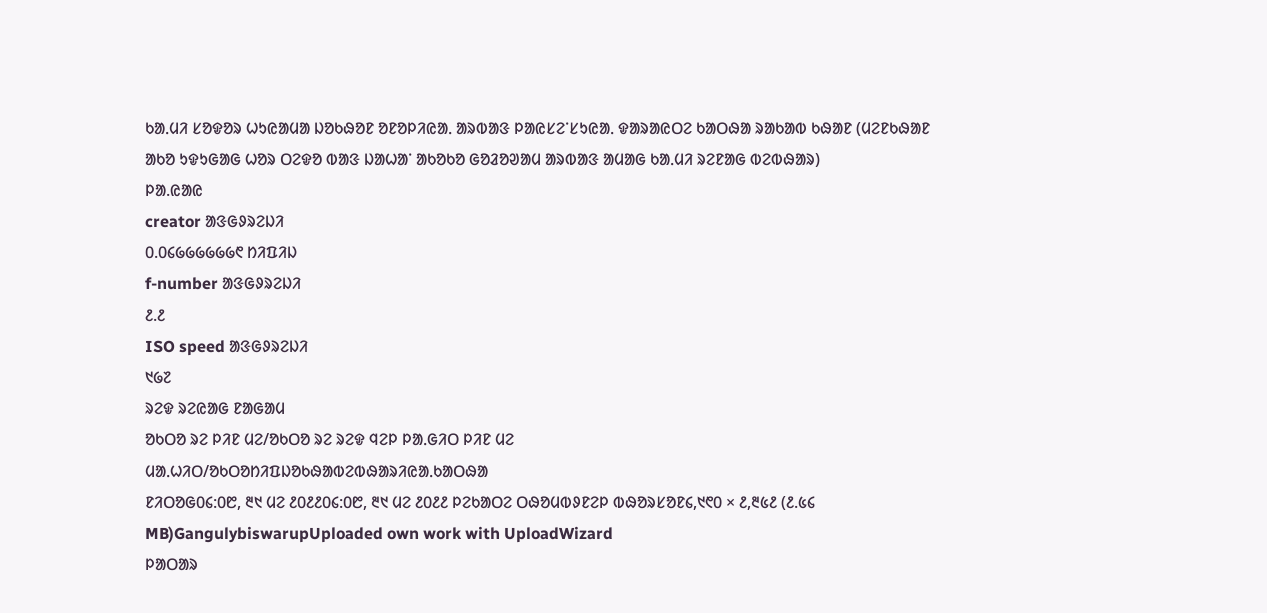ᱠᱟᱹᱢᱤ ᱥᱚᱫᱚᱨ ᱦᱩᱭᱟᱢᱟ ᱡᱚᱠᱷᱚᱱ ᱚᱱᱚᱞᱤᱭᱟᱹ ᱟᱨᱵᱟᱝ ᱞᱟᱭᱥᱮᱸᱥᱩᱭᱟᱹ ᱫᱟᱨᱟᱭᱛᱮ ᱠᱟᱛᱷᱟ ᱨᱟᱠᱟᱵ ᱠᱷᱟᱱ (ᱢᱮᱱᱠᱷᱟᱱ ᱟᱠᱚ ᱩᱫᱩᱜᱟᱜ ᱦᱚᱨ ᱛᱮᱫᱚ ᱵᱟᱝ ᱡᱟᱦᱟᱸ ᱟᱠᱚᱠᱚ ᱜᱚᱲᱚᱣᱟᱢ ᱟᱨᱵᱟᱝ ᱟᱢᱟᱜ ᱠᱟᱹᱢᱤ ᱨᱮᱱᱟᱜ ᱵᱮᱵᱷᱟᱨ)
ᱞᱟ.ᱭᱟᱭ
creator ᱟᱝᱜᱽᱨᱮᱡᱤ
᱐.᱐᱔᱙᱙᱙᱙᱙᱙᱖ ᱴᱤᱯᱤᱡ
f-number ᱟᱝᱜᱽᱨᱮᱡᱤ
᱒.᱒
ISO speed ᱟᱝᱜᱽᱨᱮᱡᱤ
᱑᱙᱗
ᱨᱮᱫ ᱨᱮᱭᱟᱜ ᱱᱟᱜᱟᱢ
ᱚᱠᱛᱚ ᱨᱮ ᱞᱤᱱ ᱢᱮ/ᱚᱠᱛᱚ ᱨᱮ ᱨᱮᱫ ᱧᱮᱞ ᱞᱟᱹᱜᱤᱛ ᱞᱤᱱ ᱢᱮ
ᱢᱟᱹᱦᱤᱛ/ᱚᱠᱛᱚᱴᱤᱯᱡᱚᱠᱷᱟᱵᱮᱵᱷᱟᱨᱤᱭᱟᱹᱠᱟᱛᱷᱟ
ᱱᱤᱛᱚᱜ᱐᱔:᱐᱘, ᱓᱑ ᱢᱮ ᱒᱐᱒᱒᱐᱔:᱐᱘, ᱓᱑ ᱢᱮ ᱒᱐᱒᱒ ᱞᱮᱠᱟᱛᱮ ᱛᱷᱚᱢᱵᱽᱱᱮᱞ ᱵᱷᱚᱨᱥᱚᱱ᱔,᱑᱖᱐ × ᱒,᱓᱕᱒ (᱒.᱕᱔ MB)GangulybiswarupUploaded own work with UploadWizard
ᱞᱟᱛᱟᱨ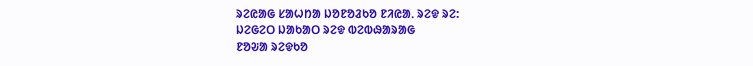ᱨᱮᱭᱟᱜ ᱥᱟᱦᱴᱟ ᱡᱚᱱᱚᱲᱠᱚ ᱱᱤᱭᱟᱹ ᱨᱮᱫ ᱨᱮ:
ᱡᱮᱜᱮᱛ ᱡᱟᱠᱟᱛ ᱨᱮᱫ ᱵᱮᱵᱷᱟᱨᱟᱜ
ᱱᱚᱶᱟ ᱨᱮᱫᱠᱚ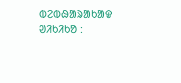ᱵᱮᱵᱷᱟᱨᱟᱠᱟᱫ ᱣᱤᱠᱤᱠᱚ :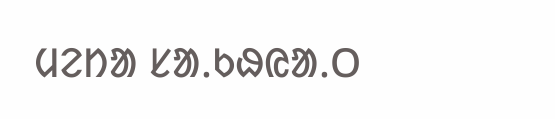ᱢᱮᱴᱟ ᱥᱟᱹᱠᱷᱭᱟᱹᱛ